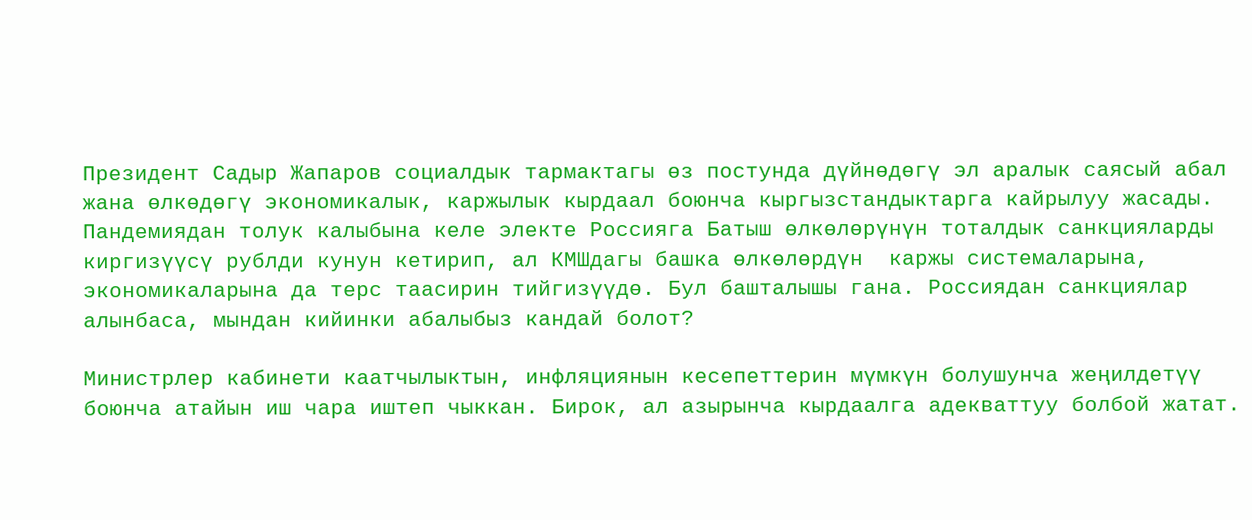Президент Садыр Жапаров социалдык тармактагы өз постунда дүйнөдөгү эл аралык саясый абал жана өлкөдөгү экономикалык, каржылык кырдаал боюнча кыргызстандыктарга кайрылуу жасады. Пандемиядан толук калыбына келе электе Россияга Батыш өлкөлөрүнүн тоталдык санкцияларды киргизүүсү рублди кунун кетирип, ал КМШдагы башка өлкөлөрдүн  каржы системаларына, экономикаларына да терс таасирин тийгизүүдө. Бул башталышы гана. Россиядан санкциялар алынбаса, мындан кийинки абалыбыз кандай болот?

Министрлер кабинети каатчылыктын, инфляциянын кесепеттерин мүмкүн болушунча жеңилдетүү  боюнча атайын иш чара иштеп чыккан. Бирок, ал азырынча кырдаалга адекваттуу болбой жатат.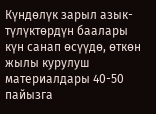Күндөлүк зарыл азык-түлүктөрдүн баалары күн санап өсүүдө, өткөн жылы курулуш материалдары 40-50 пайызга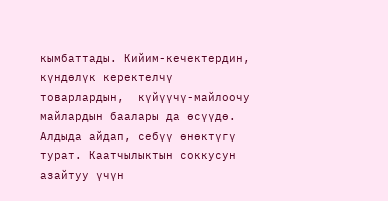кымбаттады. Кийим-кечектердин, күндөлүк керектелчү товарлардын,  күйүүчү-майлоочу майлардын баалары да өсүүдө. Алдыда айдап, себүү өнөктүгү турат. Каатчылыктын соккусун азайтуу үчүн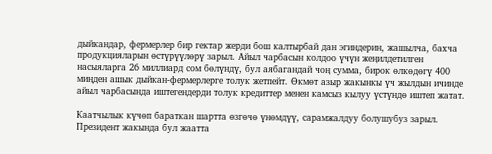дыйкандар, фермерлер бир гектар жерди бош калтырбай дан эгиндерин, жашылча, бахча продукцияларын өстүрүүлөрү зарыл. Айыл чарбасын колдоо үчүн жеңилдетилген насыяларга 26 миллиард сом бөлүндү, бул аябагандай чоң сумма, бирок өлкөдөгү 400 миңден ашык дыйкан-фермерлерге толук жетпейт. Өкмөт азыр жакынкы үч жылдын ичинде айыл чарбасында иштегендерди толук кредиттер менен камсыз кылуу үстүндө иштеп жатат.

Каатчылык күчөп бараткан шартта өзгөчө үнөмдүү, сарамжалдуу болушубуз зарыл. Президент жакында бул жаатта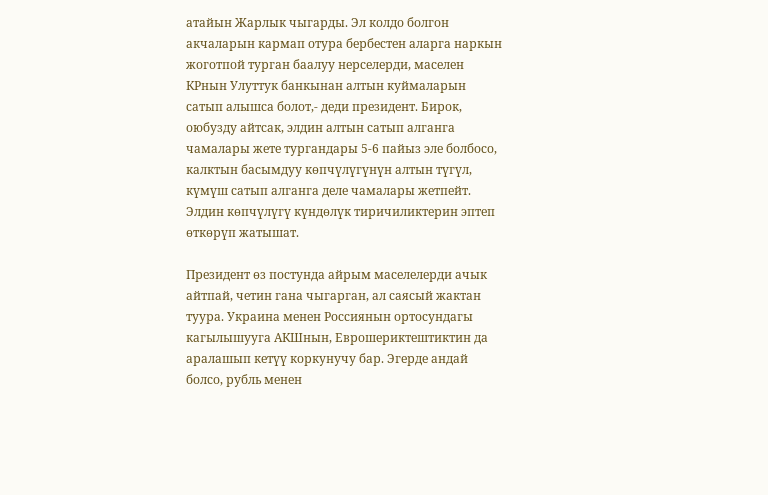атайын Жарлык чыгарды. Эл колдо болгон акчаларын кармап отура бербестен аларга наркын жоготпой турган баалуу нерселерди, маселен КРнын Улуттук банкынан алтын куймаларын сатып алышса болот,- деди президент. Бирок, оюбузду айтсак, элдин алтын сатып алганга чамалары жете тургандары 5-6 пайыз эле болбосо, калктын басымдуу көпчүлүгүнүн алтын түгүл, күмүш сатып алганга деле чамалары жетпейт. Элдин көпчүлүгү күндөлүк тиричиликтерин эптеп өткөрүп жатышат.

Президент өз постунда айрым маселелерди ачык айтпай, четин гана чыгарган, ал саясый жактан туура. Украина менен Россиянын ортосундагы кагылышууга АКШнын, Еврошериктештиктин да аралашып кетүү коркунучу бар. Эгерде андай болсо, рубль менен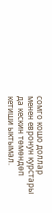сомго кошо доллар менен евронун курстары да кескин төмөндөп кетиши ыктымал.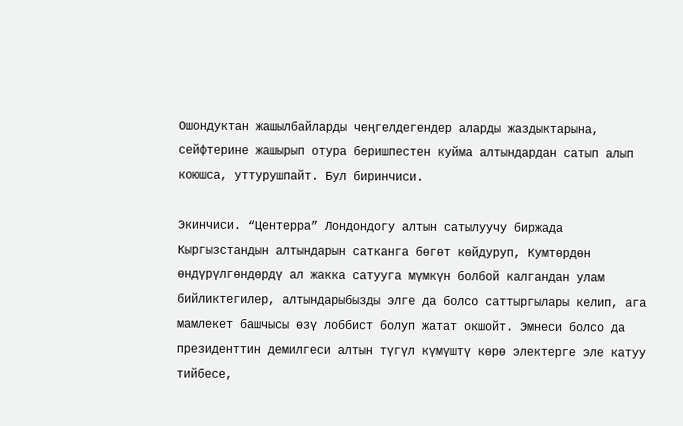Ошондуктан жашылбайларды чеңгелдегендер аларды жаздыктарына, сейфтерине жашырып отура беришпестен куйма алтындардан сатып алып коюшса, уттурушпайт. Бул биринчиси.

Экинчиси. “Центерра” Лондондогу алтын сатылуучу биржада Кыргызстандын алтындарын сатканга бөгөт көйдуруп, Кумтөрдөн өндүрүлгөндөрдү ал жакка сатууга мүмкүн болбой калгандан улам бийликтегилер, алтындарыбызды элге да болсо саттыргылары келип, ага мамлекет башчысы өзү лоббист болуп жатат окшойт. Эмнеси болсо да президенттин демилгеси алтын түгүл күмүштү көрө электерге эле катуу тийбесе,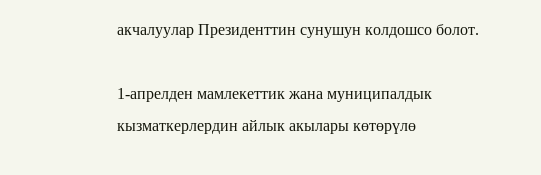акчалуулар Президенттин сунушун колдошсо болот.

1-апрелден мамлекеттик жана муниципалдык кызматкерлердин айлык акылары көтөрүлө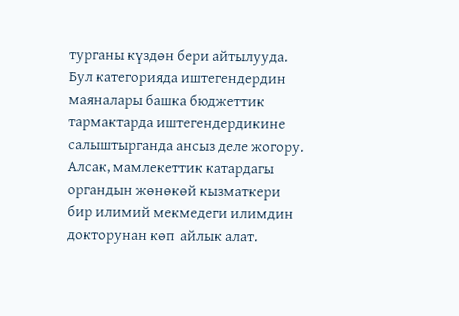турганы күздөн бери айтылууда. Бул категорияда иштегендердин маяналары башка бюджеттик тармактарда иштегендердикине салыштырганда ансыз деле жогору. Алсак, мамлекеттик катардагы органдын жөнөкөй кызматкери бир илимий мекмедеги илимдин докторунан көп  айлык алат.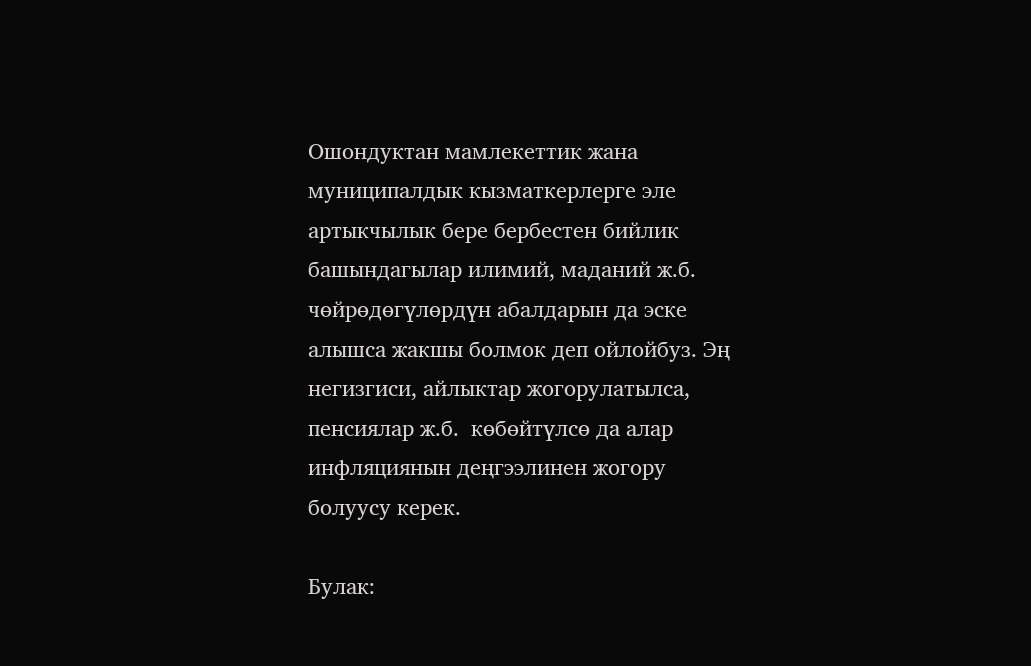Ошондуктан мамлекеттик жана муниципалдык кызматкерлерге эле артыкчылык бере бербестен бийлик башындагылар илимий, маданий ж.б. чөйрөдөгүлөрдүн абалдарын да эске алышса жакшы болмок деп ойлойбуз. Эң негизгиси, айлыктар жогорулатылса, пенсиялар ж.б.  көбөйтүлсө да алар инфляциянын деңгээлинен жогору болуусу керек.

Булак: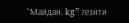“Майдан. kg” гезити